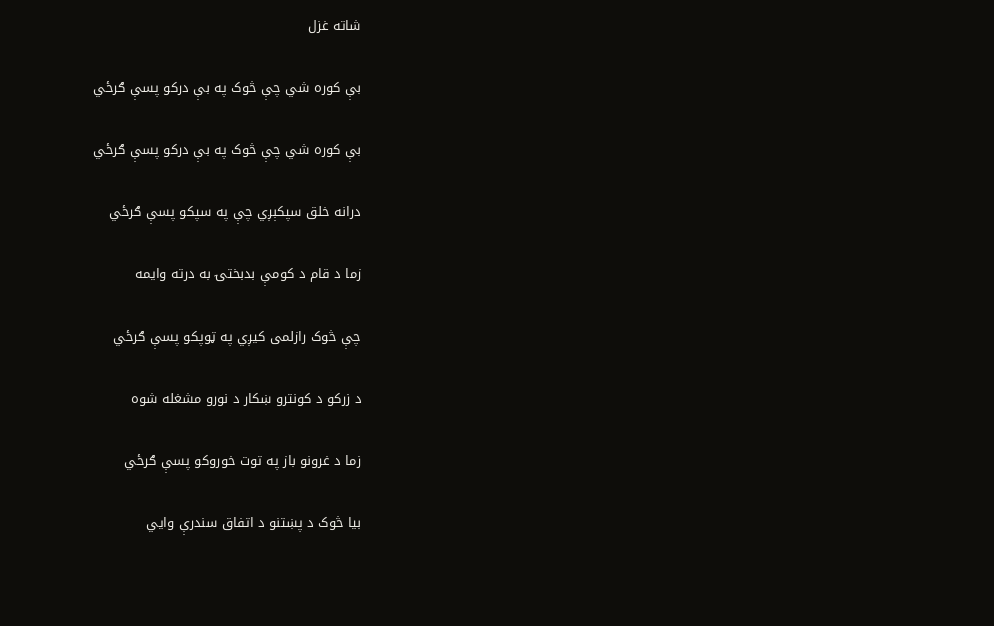شاته غزل

بې کوره شي چې څوک په بې درکو پسې ګرځي

بې کوره شي چې څوک په بې درکو پسې ګرځي

درانه خلق سپکېږي چې په سپکو پسې ګرځي

زما د قام د کومې بدبختۍ به درته وایمه

چې څوک رازلمی کیږي په ټوپکو پسې ګرځي

د زرکو د کونترو ښکار د نورو مشغله شوه

زما د غرونو باز په توت خوروکو پسې ګرځي

بیا څوک د پښتنو د اتفاق سندرې وایي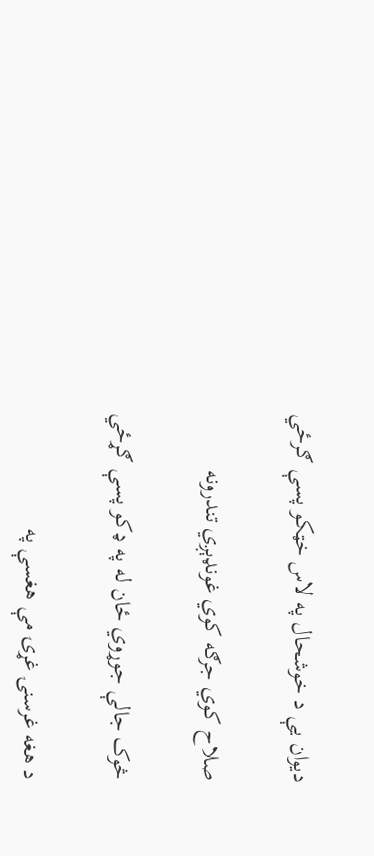دیوان یې د خوشحال په لاس خټکو پسې ګرځي

صلاح کوي جرګه کوي غونډېږي تندرونه

څوک جالې جوړوي ځان له په ډکو پسې ګړځي

د هغه غرسنۍ غړۍ مې هغسې په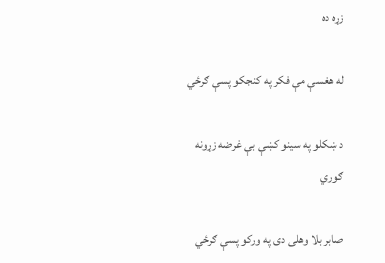زړه ده

له هغسې مې فکر په کنجکو پسې ګرځي

د ښکلو په سینو کښې بې غرضه زړونه ګوري

صابر بلا وهلی دی په ورکو پسې ګرځي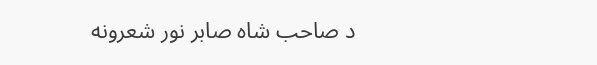د صاحب شاه صابر نور شعرونه